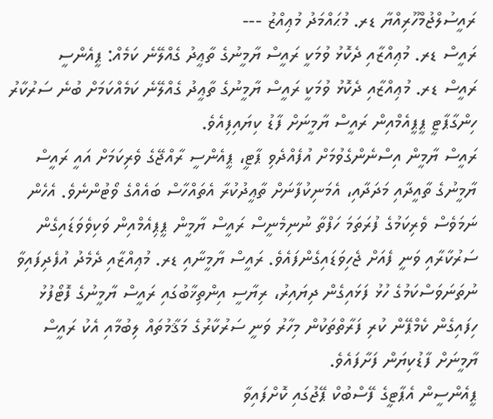ރައީސުލްޖުމްހޫރިއްޔާ ޑރ. މުޙައްމަދު މުޢިއްޒު ---
ރައީސް ޑރ. މުޢިއްޒާއި ދެކޮޅު ވުމަކީ ރައީސް ޔާމީނުގެ ތާޢީދު ގެއްލޭނެ ކަމެއް: ޕީއެންސީ
ރައީސް ޑރ. މުޢިއްޒާއި ދެކޮޅު ވުމަކީ ރައީސް ޔާމީނުގެ ތާޢީދު ގެއްލޭނެ ކަމެއްކަމަށް ބުނެ ސަރުކާރު ހިންގާޕާޓީ ޕީޕީއެމްއިން ރައީސް ޔާމީނަށް ފާޑު ކިޔައިފިއެވެ.
ރައީސް ޔާމީން އިސްނެންގެވުމަށް އުފެއްދެވި ޕާޓީ، ޕީއެންސީ ރާއްޖޭގެ ވެރިކަމަށް އައީ ރައީސް ޔާމީނުގެ ތާއީދާއި މަދަދާއި، އެމަނިކުފާނަށް ތާޢީދުކުރާ އެތައްހާސް ބައެއްގެ ވޯޓުންނެވެ. އެހެން ނަމަވެސް ވެރިކަމުގެ ފުރަތަމަ ހަފްތާ ނުނިމެނީސް ރައީސް ޔާމީން ޕީޕިއެމްއިން ވަކިވެވަޑައިގެން ސަރުކާރާއި ވަނީ ފެއަށް ޖެހިވަޑައިގެންފައެވެ. ރައީސް ޔާމީނާއި ޑރ. މުޢިއްޒާއި ދެމެދު އުފެދިފައިވާ ނުތަނަވަސްކަމުގެ ހުޅު ފަޅައިގެން ދިޔައިރު، ރިޔާސީ އިންތިޚާބުގައި ރައީސް ޔާމީނުގެ ފޮޓޯފުޅު ހިފައިގެން ކެމްޕޭން ކުރި ފަރާތްތަކުން މިހާރު ވަނީ ސަރުކާރުގެ މަޤާމުތައް ލިބުމާއި އެކު ރައީސް ޔާމީނަށް ފާޑުކިޔަން ފަށާފައެވެ.
ޕީއެންސީން އެޕާޓީގެ ފޭސްބުކް ޕޭޖުގައި ކޮށްފައިވާ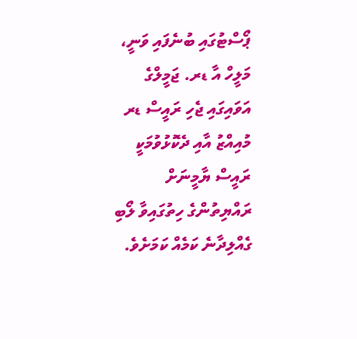ޕޯސްޓުގައި ބުނެފައި ވަނީ، މަލީހް އާ ޑރ. ޖަމީލްގެ އަވައިގައި ޖެހި ރައީސް ޑރ މުއިއްޒު އާއި ދެކޮޅުވުމަކީ ރައީސް ޔާމީނަށް ރައްޔިތުންގެ ހިތުގައިވާ ލޯބި ގެއްލިދާނެ ކަމެއް ކަމަށެވެ.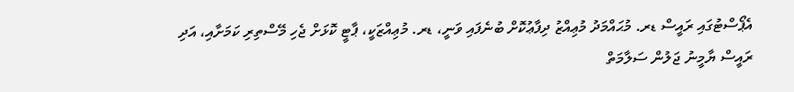އެޕޯސްޓުގައި ރައީސް ޑރ. މުޙައްމަދު މުޢިއްޒު ދިފާޢުކޮށް ބުނެފައި ވަނީ، ޑރ. މުޢިއްޒަކީ، ޕާޓީ ކޮޅަށް ޖެހި މޭސްތިރި ކަމަށާއި، އަދި ރައީސް ޔާމީނު ޖަލުން ސަލާމަތް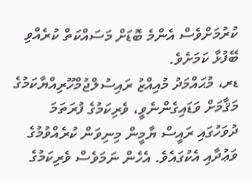ކުރުމަށްވެސް އެންމެ ބޮޑަށް މަސައްކަތް ކުރެއްވި ބޭފުޅާ ކަމަށެވެ.
ޑރ، މުޙައްމަދު މުއިއްޒު ރައިސުލްޖުމްހޫރިއްޔާކަމުގެ މަޤާމަށް ވަޑައިގެންނެވީ، ވެރިކަމުގެ ފުރަތަމަ ދުވަހުގައި ރައީސް ޔާމީން މިނިވަން ކުރެއްވުމުގެ ވަޢުދާއި އެކުގައެވެ. އެހެން ނަމަވެސް ވެރިކަމުގެ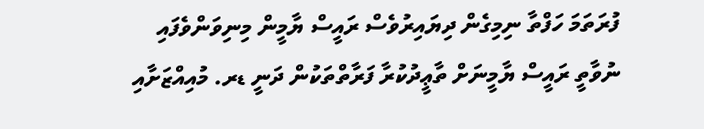ފުރަތަމަ ހަފްތާ ނިމިގެން ދިޔައިރުވެސް ރައީސް ޔާމީން މިނިވަންވެފައި ނުވާތީ ރައީސް ޔާމީނަށް ތާޢީދުކުރާ ފަރާތްތަކުން ދަނީ ޑރ. މުއިއްޒަށާއި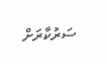ސަރުކާރަށް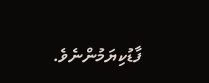ފާޑުކިޔަމުންނެވެ.